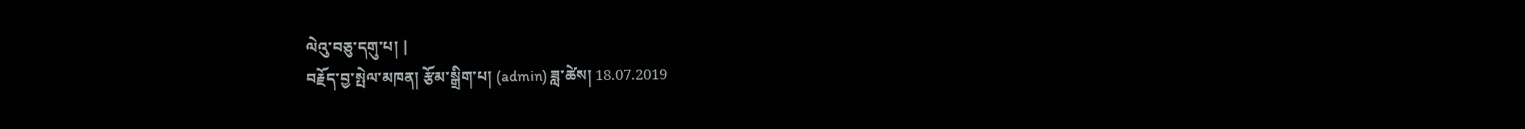ལེའུ་བཅུ་དགུ་པ། |
བརྗོད་བྱ་སྤེལ་མཁན། རྩོམ་སྒྲིག་པ། (admin) ཟླ་ཚེས། 18.07.2019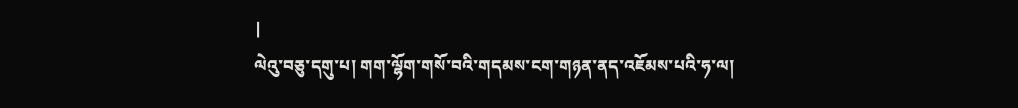|
ལེའུ་བཅུ་དགུ་པ། གག་ལྷོག་གསོ་བའི་གདམས་ངག་གཉན་ནད་འཇོམས་པའི་ཧ་ལ།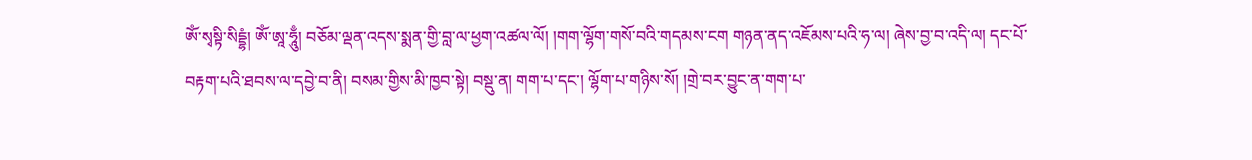ཨོཾ་སྭསྟི་སིདྡྷཾ། ཨོཾ་ཨཱ་ཧཱུྃ། བཅོམ་ལྡན་འདས་སྨན་གྱི་བླ་ལ་ཕྱག་འཚལ་ལོ། །གག་ལྷོག་གསོ་བའི་གདམས་ངག གཉན་ནད་འཇོམས་པའི་ཧ་ལ། ཞེས་བྱ་བ་འདི་ལ། དང་པོ་བརྟག་པའི་ཐབས་ལ་དབྱེ་བ་ནི། བསམ་གྱིས་མི་ཁྱབ་སྟེ། བསྡུ་ན། གག་པ་དང་། ལྷོག་པ་གཉིས་སོ། །གྲེ་བར་བྱུང་ན་གག་པ་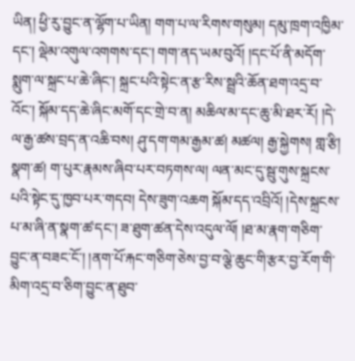ཡིན། ཕྱི་རུ་བྱུང་ན་ལྷོག་པ་ཡིན། གག་པ་ལ་རིགས་གསུམ། དམུ་ཁྲག་འཁྱིམ་དང་། ལྡེམ་འགུལ་འགགས་དང་། གག་ནད་ཡམ་བུའོ། །དང་པོ་ནི་མདོག་སྨུག་ལ་སྐྲང་པ་ཆེ་ཞིང་། སྐྲང་པའི་སྟེང་ན་རྩ་རིས་སྦྲའི་ཆོན་ཐག་འདྲ་བ་འོང་། སྐོམ་དད་ཆེ་ཞིང་མགོ་དང་གྲེ་བ་ན། མཆིལ་མ་དང་ཆུ་མི་ཐར་རོ། །དེ་ལ་རྒྱ་ཚས་བྲད་ན་འཆི་བས། ཤུ་དག་གམ་རྒྱམ་ཚ། མཚལ། རྒྱ་སྐྱེགས། གླ་རྩི། སྣག་ཚ། ག་པུར་རྣམས་ཞིབ་པར་བཏགས་ལ། ལན་མང་དུ་སྦུ་གུས་སྐྲངས་པའི་སྟེང་དུ་ཁྱབ་པར་གདབ། དེས་ཟུག་འཆག སྐོམ་དད་འབྲིའོ། །དེས་སྐྲངས་པ་མ་ཞི་ན་སྣག་ཚ་དང་། ཟ་ཐུག་ཚན་དེས་འདུལ་ལོ། །ཐ་མ་རྣག་གཅིག་བྱུང་ན་བཟང་ངོ་། །ནག་པོ་རྐང་གཅིག་ཅེས་བྱ་བ་ལྕེ་ཆུང་གི་རྩར་བྱ་རོག་གི་མིག་འདྲ་བ་ཅིག་བྱུང་ན་ཐུབ་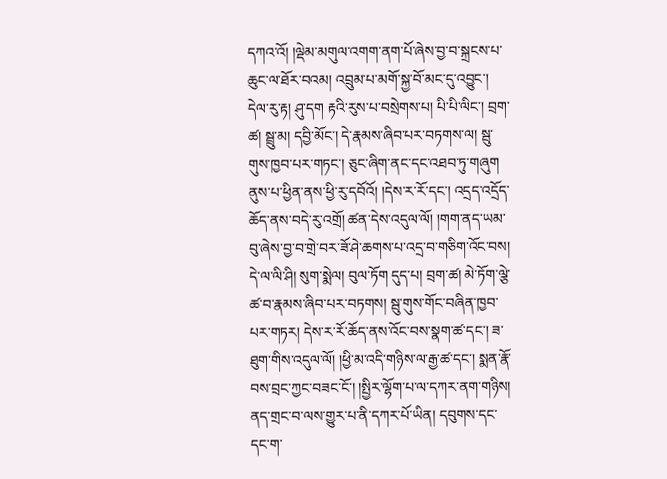དཀའ་འོ། །ལྡེམ་མགུལ་འགག་ནག་པོ་ཞེས་བྱ་བ་སྐྲངས་པ་ཆུང་ལ་ཐོར་བའམ། འབྲུམ་པ་མགོ་སྐྱ་བོ་མང་དུ་འབྱུང་། དེལ་རུ་རྟ། ཤུ་དག རྟའི་རུས་པ་བསྲེགས་པ། པི་པི་ལིང་། བྲག་ཚ། སྦྲུ་མ། དབྱི་མོང་། དེ་རྣམས་ཞིབ་པར་བཏགས་ལ། སྦུ་གུས་ཁྱབ་པར་གཏང་། ཅུང་ཞིག་ནང་དང་འཐབ་ཏུ་གཞུག ནུས་པ་ཕྱིན་ནས་ཕྱི་རུ་དབོའོ། །དེས་ར་རོ་དང་། འདྲད་འདྲོད་ཆོད་ནས་བདེ་རུ་འགྲོ། ཚན་དེས་འདུལ་ལོ། །གག་ནད་ཡམ་བུ་ཞེས་བྱ་བ་གྲེ་བར་ཟོ་ཤེ་ཆགས་པ་འདྲ་བ་གཅིག་འོང་བས། དེ་ལ་ལི་ཤི། སུག་སྨེལ། བུལ་ཏོག དུད་པ། བྲག་ཚ། མེ་ཏོག་ལྕེ་ཚ་བ་རྣམས་ཞིབ་པར་བཏགས། སྦུ་གུས་གོང་བཞིན་ཁྱབ་པར་གཏར། དེས་ར་རོ་ཆོད་ནས་འོང་བས་སྣག་ཚ་དང་། ཟ་ཐུག་གིས་འདུལ་ལོ། །ཕྱི་མ་འདི་གཉིས་ལ་རྒྱ་ཚ་དང་། སྨན་རྣོ་བས་བྲང་ཀྱང་བཟང་ངོ་། །སྤྱིར་ལྷོག་པ་ལ་དཀར་ནག་གཉིས། ནད་གྲང་བ་ལས་གྱུར་པ་ནི་དཀར་པོ་ཡིན། དབུགས་དང་དང་ག་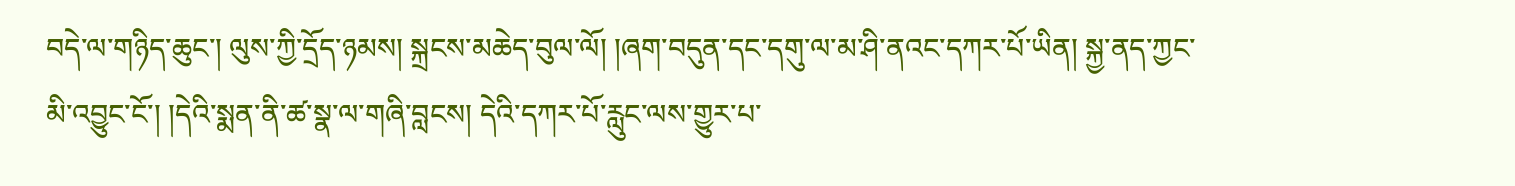བདེ་ལ་གཉིད་ཆུང་། ལུས་ཀྱི་དྲོད་ཉམས། སྐྲངས་མཆེད་བུལ་ལོ། །ཞག་བདུན་དང་དགུ་ལ་མ་ཤི་ནའང་དཀར་པོ་ཡིན། སྐྱ་ནད་ཀྱང་མི་འབྱུང་ངོ་། །དེའི་སྨན་ནི་ཚ་སྣ་ལ་གཞི་བླངས། དེའི་དཀར་པོ་རླུང་ལས་གྱུར་པ་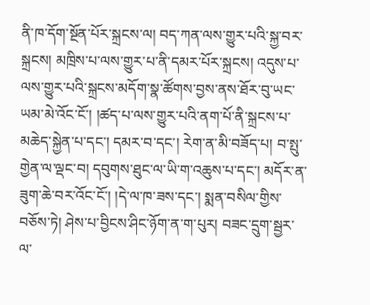ནི་ཁ་དོག་སྔོན་པོར་སྐྲངས་ལ། བད་ཀན་ལས་གྱུར་པའི་སྐྱ་བར་སྐྲངས། མཁྲིས་པ་ལས་གྱུར་པ་ནི་དམར་པོར་སྐྲངས། འདུས་པ་ལས་གྱུར་པའི་སྐྲངས་མདོག་སྣ་ཚོགས་བྱས་ནས་ཐོར་བུ་ཡང་ཡམ་མེ་འོང་ངོ་། །ཚད་པ་ལས་གྱུར་པའི་ནག་པོ་ནི་སྐྲངས་པ་མཆེད་སྐྱེན་པ་དང་། དམར་བ་དང་། རེག་ན་མི་བཟོད་པ། བ་སྤུ་གྱེན་ལ་ལྡང་བ། དབུགས་ཐུང་ལ་ཡི་ག་འཆུས་པ་དང་། མདོར་ན་ཟུག་ཆེ་བར་འོང་ངོ་། །དེ་ལ་ཁ་ཟས་དང་། སྨན་བསིལ་གྱིས་བཅོས་ཏེ། ཤེས་པ་བྱིངས་ཤིང་ཉོག་ན་ག་པུར། བཟང་དྲུག་སྦྱར་ལ་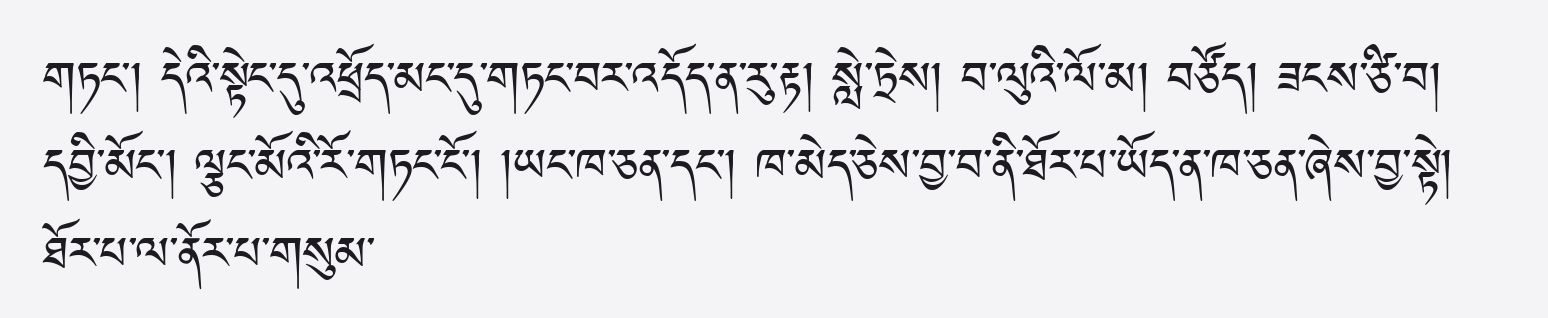གཏང་། དེའི་སྟེང་དུ་འཕྲོད་མང་དུ་གཏང་བར་འདོད་ན་རུ་རྟ། སླེ་ཏྲེས། བ་ལུའི་ལོ་མ། བཙོད། ཟངས་ཙི་བ། དབྱི་མོང་། ལྕང་མོའི་རོ་གཏང་ངོ་། །ཡང་ཁ་ཅན་དང་། ཁ་མེད་ཅེས་བྱ་བ་ནི་ཐོར་པ་ཡོད་ན་ཁ་ཅན་ཞེས་བྱ་སྟེ། ཐོར་པ་ལ་ནོར་པ་གསུམ་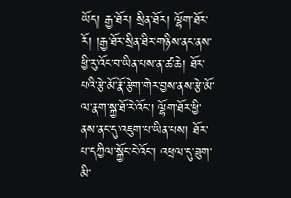ཡོད། རྒྱ་ཐོར། སྲིན་ཐོར། ལྷོག་ཐོར་རོ། །རྒྱ་ཐོར་སྲིན་ཐིར་གཉིས་ནང་ནས་ཕྱི་རུ་འོང་བ་ཡིན་པས་ན་ཚ་ཆེ། ཐོར་པའི་རྩེ་མོ་རྣོ་རྩེག་གེར་བྱས་ནས་རྩེ་མོ་ལ་རྣག་སྐྱ་ཐོ་རེ་འོང་། ལྷོག་ཐོར་ཕྱི་ནས་ནང་དུ་འཇུག་པ་ཡིན་པས། ཐོར་པ་དཀྱིལ་སྐྱོང་ངེ་འོང་། འཕྲལ་དུ་ཟུག་མི་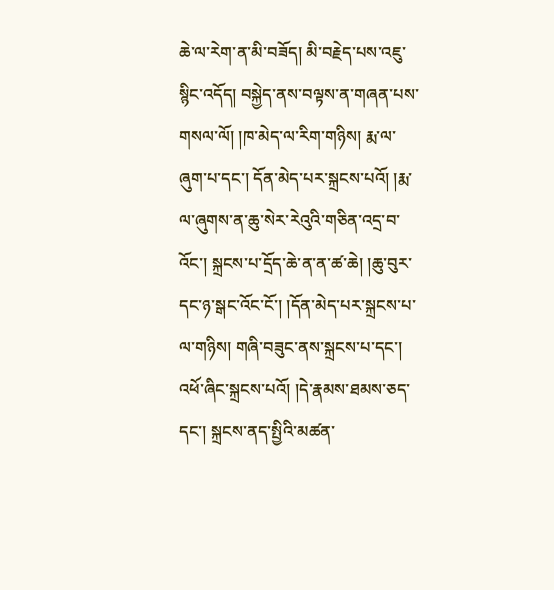ཆེ་ལ་རེག་ན་མི་བཟོད། མི་བརྗེད་པས་འཇུ་སྙིང་འདོད། བསྐྱེད་ནས་བལྟས་ན་གཞན་པས་གསལ་ལོ། །ཁ་མེད་ལ་རིག་གཉིས། རྨ་ལ་ཞུག་པ་དང་། དོན་མེད་པར་སྐྲངས་པའོ། །རྨ་ལ་ཞུགས་ན་ཆུ་སེར་རེའུའི་གཅིན་འདྲ་བ་འོང་། སྐྲངས་པ་དྲོད་ཆེ་ན་ན་ཚ་ཆེ། །ཆུ་བུར་དང་ཉ་སྒང་འོང་ངོ་། །དོན་མེད་པར་སྐྲངས་པ་ལ་གཉིས། གཞི་བཟུང་ནས་སྐྲངས་པ་དང་། འཕོ་ཞིང་སྐྲངས་པའོ། །དེ་རྣམས་ཐམས་ཅད་དང་། སྐྲངས་ནད་སྤྱིའི་མཚན་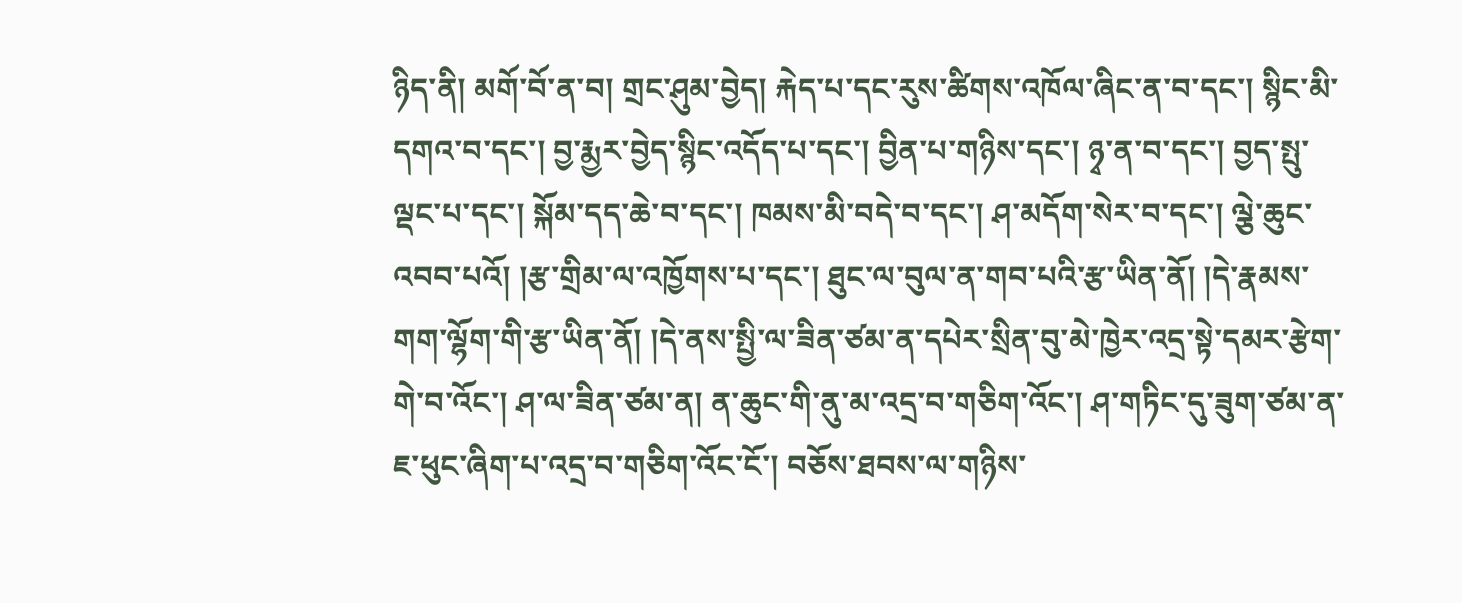ཉིད་ནི། མགོ་བོ་ན་བ། གྲང་ཤུམ་བྱེད། རྐེད་པ་དང་རུས་ཚིགས་འཁོལ་ཞིང་ན་བ་དང་། སྙིང་མི་དགའ་བ་དང་། བྱ་རྨྱར་བྱེད་སྙིང་འདོད་པ་དང་། བྱིན་པ་གཉིས་དང་། ཉྭ་ན་བ་དང་། བྱད་སྤུ་ལྡང་པ་དང་། སྐོམ་དད་ཆེ་བ་དང་། ཁམས་མི་བདེ་བ་དང་། ཤ་མདོག་སེར་བ་དང་། ལྕེ་ཆུང་འབབ་པའོ། །རྩ་གྲིམ་ལ་འཁྱོགས་པ་དང་། ཐུང་ལ་བུལ་ན་གབ་པའི་རྩ་ཡིན་ནོ། །དེ་རྣམས་གག་ལྷོག་གི་རྩ་ཡིན་ནོ། །དེ་ནས་སྤྱི་ལ་ཟིན་ཙམ་ན་དཔེར་སྲིན་བུ་མེ་ཁྱེར་འདྲ་སྟེ་དམར་རྩེག་གེ་བ་འོང་། ཤ་ལ་ཟིན་ཙམ་ན། ན་ཆུང་གི་ནུ་མ་འདྲ་བ་གཅིག་འོང་། ཤ་གཏིང་དུ་ཟུག་ཙམ་ན་ཇ་ཕུང་ཞིག་པ་འདྲ་བ་གཅིག་འོང་ངོ་། བཅོས་ཐབས་ལ་གཉིས་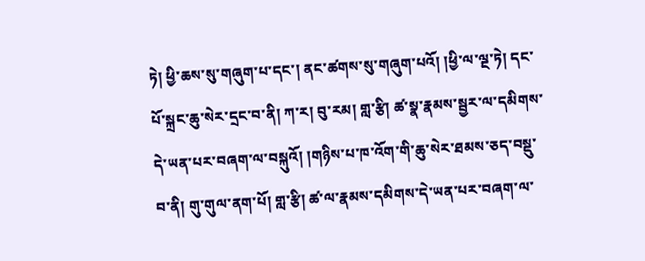ཏེ། ཕྱི་ཆས་སུ་གཞུག་པ་དང་། ནང་ཚགས་སུ་གཞུག་པའོ། །ཕྱི་ལ་ལྔ་ཏེ། དང་པོ་སྐྲང་ཆུ་སེར་དྲང་བ་ནི། ཀ་ར། བུ་རམ། གླ་རྩི། ཚ་སྣ་རྣམས་སྦྱར་ལ་དམིགས་དེ་ཡན་པར་བཞག་ལ་བསྐུའོ། །གཉིས་པ་ཁ་འོག་གི་ཆུ་སེར་ཐམས་ཅད་བསྡུ་བ་ནི། གུ་གུལ་ནག་པོ། གླ་རྩི། ཚ་ལ་རྣམས་དམིགས་དེ་ཡན་པར་བཞག་ལ་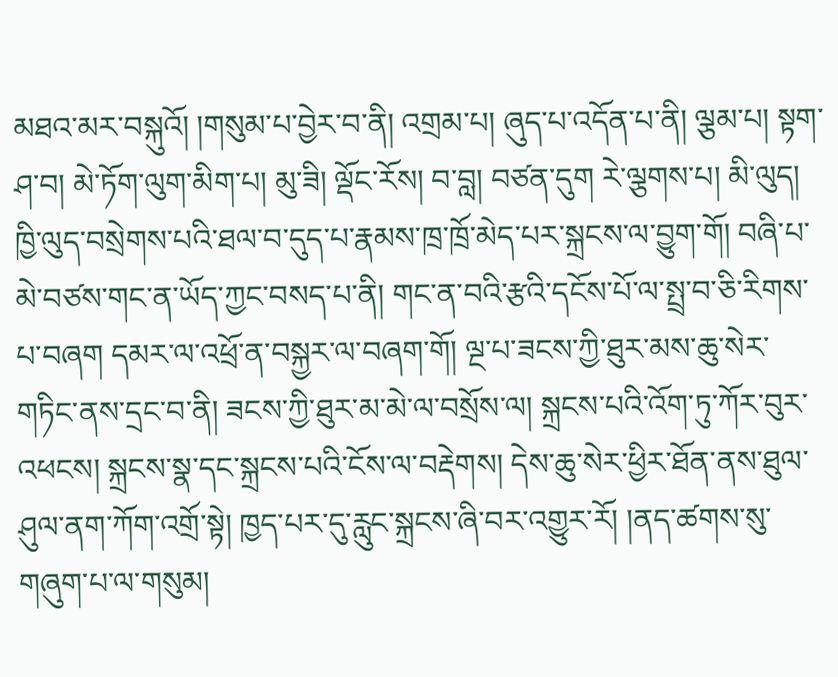མཐའ་མར་བསྐུའོ། །གསུམ་པ་བྱེར་བ་ནི། འགྲམ་པ། ཞུད་པ་འདོན་པ་ནི། ལྕམ་པ། སྟག་ཤ་བ། མེ་ཏོག་ལུག་མིག་པ། མུ་ཟི། ལྡོང་རོས། བ་བླ། བཙན་དུག རེ་ལྕགས་པ། མི་ལུད། ཁྱི་ལུད་བསྲེགས་པའི་ཐལ་བ་དུད་པ་རྣམས་ཁྲ་ཁྲོ་མེད་པར་སྐྲངས་ལ་བྱུག་གོ། བཞི་པ་མེ་བཙས་གང་ན་ཡོད་ཀྱང་བསད་པ་ནི། གང་ན་བའི་རྩའི་དངོས་པོ་ལ་སྤྲ་བ་ཅི་རིགས་པ་བཞག དམར་ལ་འཕྲོ་ན་བསྐྱར་ལ་བཞག་གོ། ལྔ་པ་ཟངས་ཀྱི་ཐུར་མས་ཆུ་སེར་གཏིང་ནས་དྲང་བ་ནི། ཟངས་ཀྱི་ཐུར་མ་མེ་ལ་བསྲོས་ལ། སྐྲངས་པའི་འོག་ཏུ་ཀོར་བུར་འཕངས། སྐྲངས་སྣ་དང་སྐྲངས་པའི་ངོས་ལ་བརྡེགས། དེས་ཆུ་སེར་ཕྱིར་ཐོན་ནས་ཐུལ་ཤུལ་ནག་ཀོག་འགྲོ་སྟེ། ཁྱད་པར་དུ་རླུང་སྐྲངས་ཞི་བར་འགྱུར་རོ། །ནད་ཚགས་སུ་གཞུག་པ་ལ་གསུམ།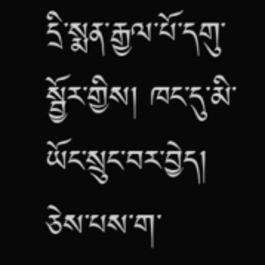དྲི་སྨན་རྒྱལ་པོ་དགུ་སྦྱོར་གྱིས། ཁང་དུ་མི་ཡོང་སྲུང་བར་བྱེད། ཅེས་པས་ག་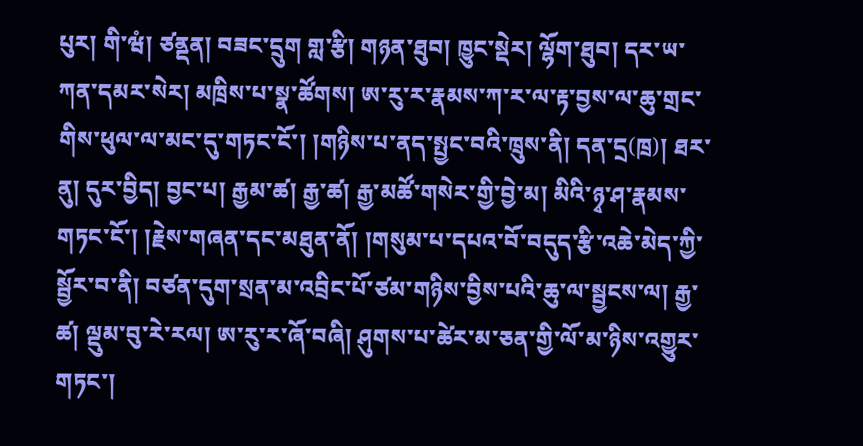པུར། གི་ཝཾ། ཙནྡན། བཟང་དྲུག གླ་རྩི། གཉན་ཐུབ། ཁྱུང་སྡེར། ལྷོག་ཐུབ། དར་ཡ་ཀན་དམར་སེར། མཁྲིས་པ་སྣ་ཚོགས། ཨ་རུ་ར་རྣམས་ཀ་ར་ལ་རྟ་བྱས་ལ་ཆུ་གྲང་གིས་ཕུལ་ལ་མང་དུ་གཏང་ངོ་། །གཉིས་པ་ནད་སྤྱང་བའི་ཁྲུས་ནི། དན་དྲ(ཁྲ)། ཐར་ནུ། དུར་བྱིད། བྱང་པ། རྒྱམ་ཚ། རྒྱ་ཚ། རྒྱ་མཚོ་གསེར་གྱི་བྱེ་མ། མིའི་ཉྭ་ཤ་རྣམས་གཏང་ངོ་། །རྗེས་གཞན་དང་མཐུན་ནོ། །གསུམ་པ་དཔའ་བོ་བདུད་རྩི་འཆེ་མེད་ཀྱི་སྦྱོར་བ་ནི། བཙན་དུག་སྲན་མ་འབྲིང་པོ་ཙམ་གཉིས་བྱིས་པའི་ཆུ་ལ་སྦྱངས་ལ། རྒྱ་ཚ། ལྡུམ་བུ་རེ་རལ། ཨ་རུ་ར་ཞོ་བཞི། ཤུགས་པ་ཚེར་མ་ཅན་གྱི་ལོ་མ་ཉིས་འགྱུར་གཏང་།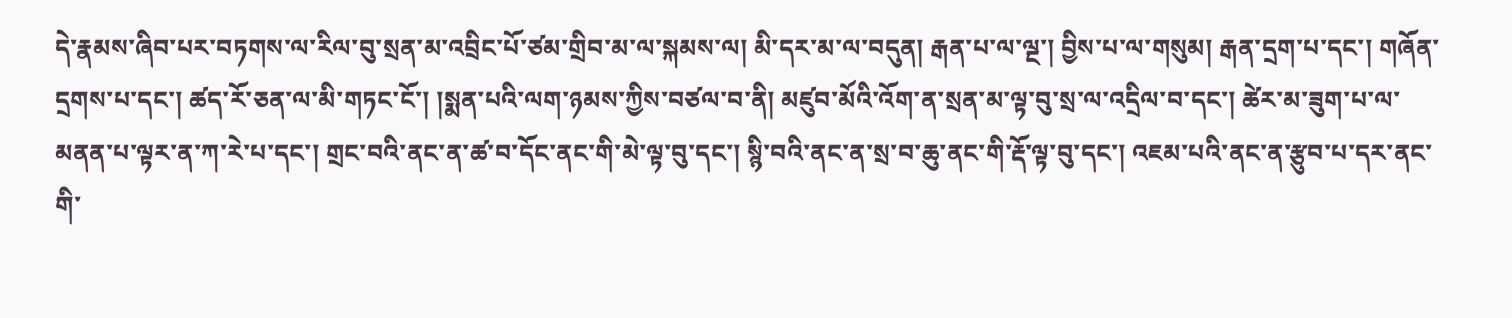དེ་རྣམས་ཞིབ་པར་བཏགས་ལ་རིལ་བུ་སྲན་མ་འབྲིང་པོ་ཙམ་གྲིབ་མ་ལ་སྐམས་ལ། མི་དར་མ་ལ་བདུན། རྒན་པ་ལ་ལྔ་། བྱིས་པ་ལ་གསུམ། རྒན་དྲག་པ་དང་། གཞོན་དྲགས་པ་དང་། ཚད་རོ་ཅན་ལ་མི་གཏང་ངོ་། །སྨན་པའི་ལག་ཉམས་ཀྱིས་བཙལ་བ་ནི། མཛུབ་མོའི་འོག་ན་སྲན་མ་ལྟ་བུ་སྲ་ལ་འདྲིལ་བ་དང་། ཚེར་མ་ཟུག་པ་ལ་མནན་པ་ལྟར་ན་ཀ་རེ་པ་དང་། གྲང་བའི་ནང་ན་ཚ་བ་དོང་ནང་གི་མེ་ལྟ་བུ་དང་། སྙི་བའི་ནང་ན་སྲ་བ་ཆུ་ནང་གི་རྡོ་ལྟ་བུ་དང་། འཇམ་པའི་ནང་ན་རྩུབ་པ་དར་ནང་གི་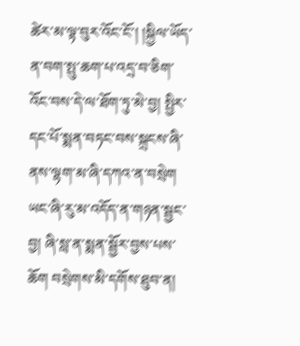ཚེར་མ་ལྟ་བུར་འོང་ངོ་། །སྐྱིལ་ཡོད་ན་བག་སྤུ་ཆག་པ་འདྲ་བ་ཅིག་འོང་བས་དེ་ལ་ཐོག་ཏུ་མེ་བྱ། སྤྱིར་དང་པོ་སྨན་བཏང་བས་སྐྲངས་ཞི་ནས་ལྷག་མ་ཞི་དཀའ་ན་བསྲེག ཡང་ཞི་རུ་མ་འདོད་ན་གཉན་སྦྱང་བྱ། ཞི་སླ་ན་སྨན་སྦྱོར་བྱས་པས་ཆོག བསྲེགས་མི་དགོས་ཐུབ་ན།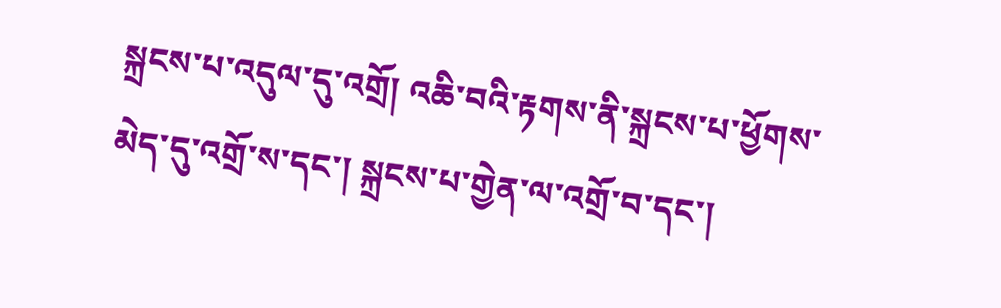སྐྲངས་པ་འདུལ་དུ་འགྲོ། འཆི་བའི་རྟགས་ནི་སྐྲངས་པ་ཕྱོགས་མེད་དུ་འགྲོ་ས་དང་། སྐྲངས་པ་གྱེན་ལ་འགྲོ་བ་དང་།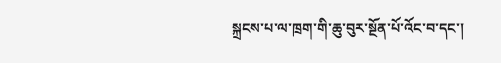སྐྲངས་པ་ལ་ཁྲག་གི་ཆུ་བུར་སྔོན་པོ་འོང་བ་དང་།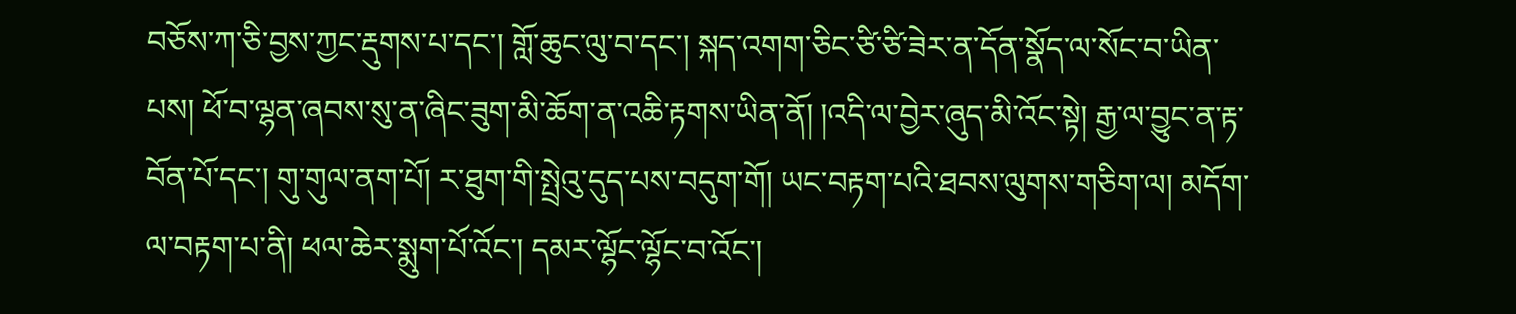བཅོས་ཀ་ཅི་བྱས་ཀྱང་རྡུགས་པ་དང་། གློ་ཆུང་ལུ་བ་དང་། སྐད་འགག་ཅིང་ཙི་ཙི་ཟེར་ན་དོན་སྣོད་ལ་སོང་བ་ཡིན་པས། ཕོ་བ་ལྷན་ཞབས་སུ་ན་ཞིང་ཟུག་མི་ཆོག་ན་འཆི་རྟགས་ཡིན་ནོ། །འདི་ལ་བྱེར་ཞུད་མི་འོང་སྟེ། རྒྱ་ལ་བྱུང་ན་རྟ་བོན་པོ་དང་། གུ་གུལ་ནག་པོ། ར་ཐུག་གི་སྤྲེའུ་དུད་པས་བདུག་གོ། ཡང་བརྟག་པའི་ཐབས་ལུགས་གཅིག་ལ། མདོག་ལ་བརྟག་པ་ནི། ཕལ་ཆེར་སྨུག་པོ་འོང་། དམར་ལྷོང་ལྷོང་བ་འོང་།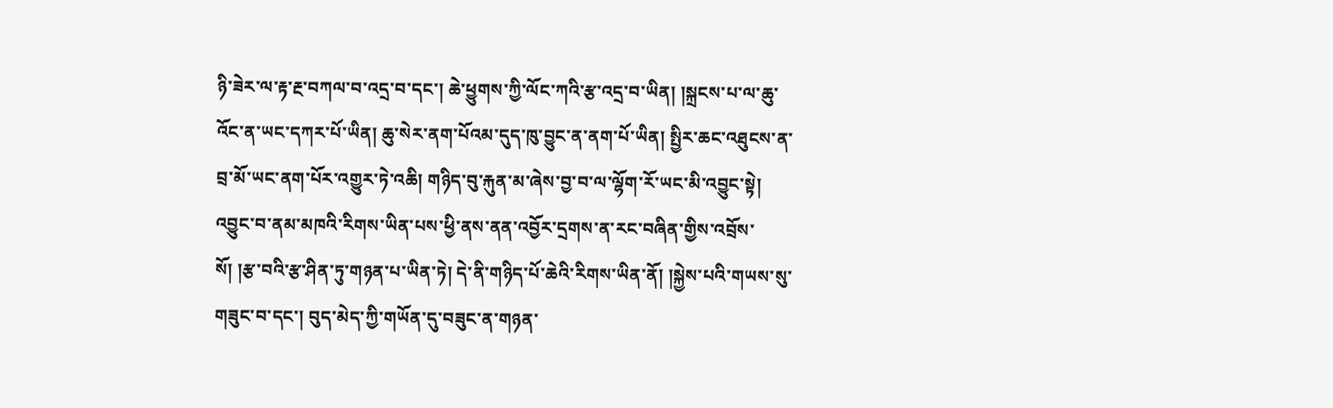ཉི་ཟེར་ལ་རྟ་རྔ་བཀལ་བ་འདྲ་བ་དང་། ཆེ་ཕྱུགས་ཀྱི་ལོང་ཀའི་རྩ་འདྲ་བ་ཡིན། །སྐྲངས་པ་ལ་ཆུ་འོང་ན་ཡང་དཀར་པོ་ཡིན། ཆུ་སེར་ནག་པོའམ་དུད་ཁུ་བྱུང་ན་ནག་པོ་ཡིན། སྤྱིར་ཆང་འཐུངས་ན་བྲ་མོ་ཡང་ནག་པོར་འགྱུར་ཏེ་འཆི། གཉིད་བུ་རྐུན་མ་ཞེས་བྱ་བ་ལ་ལྷོག་རོ་ཡང་མི་འབྱུང་སྟེ། འབྱུང་བ་ནམ་མཁའི་རིགས་ཡིན་པས་ཕྱི་ནས་ནན་འབྱོར་དྲགས་ན་རང་བཞིན་གྱིས་འབྲོས་སོ། །རྩ་བའི་རྩ་ཤིན་ཏུ་གཉན་པ་ཡིན་ཏེ། དེ་ནི་གཉིད་པོ་ཆེའི་རིགས་ཡིན་ནོ། །སྐྱེས་པའི་གཡས་སུ་གཟུང་བ་དང་། བུད་མེད་ཀྱི་གཡོན་དུ་བཟུང་ན་གཉན་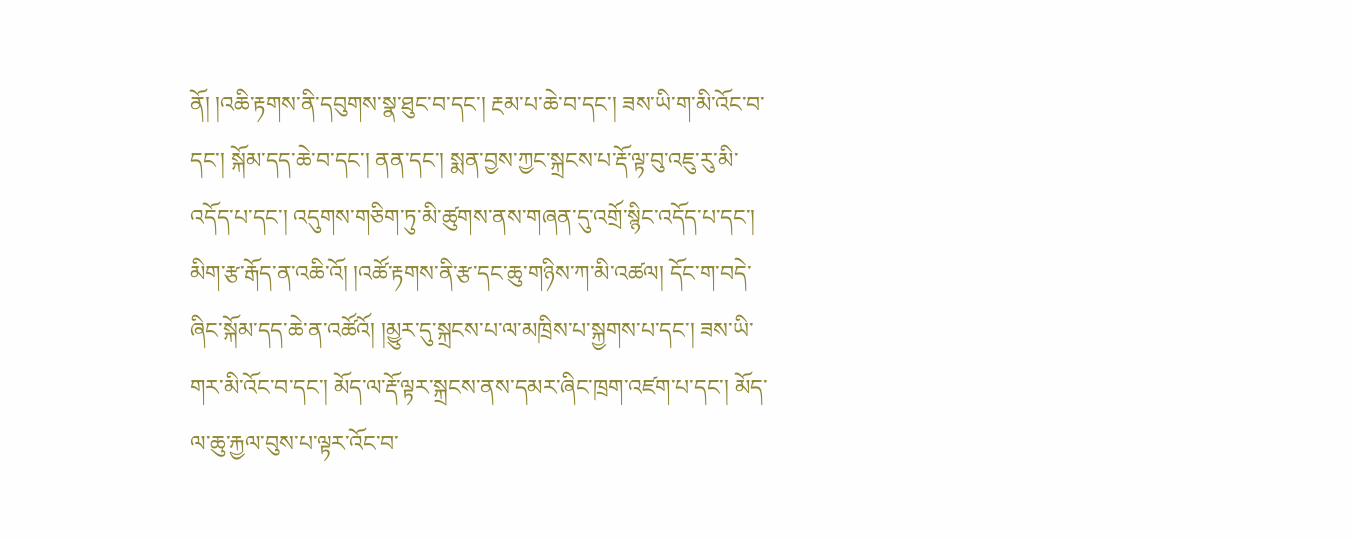ནོ། །འཆི་རྟགས་ནི་དབུགས་སྣ་ཐུང་བ་དང་། རྔམ་པ་ཆེ་བ་དང་། ཟས་ཡི་ག་མི་འོང་བ་དང་། སྐོམ་དད་ཆེ་བ་དང་། ནན་དང་། སྨན་བྱས་ཀྱང་སྐྲངས་པ་རྡོ་ལྟ་བུ་འཇུ་རུ་མི་འདོད་པ་དང་། འདུགས་གཅིག་ཏུ་མི་ཚུགས་ནས་གཞན་དུ་འགྲོ་སྙིང་འདོད་པ་དང་། མིག་རྩ་རྒོད་ན་འཆི་འོ། །འཚོ་རྟགས་ནི་རྩ་དང་ཆུ་གཉིས་ཀ་མི་འཚལ། དོང་ག་བདེ་ཞིང་སྐོམ་དད་ཆེ་ན་འཚོའོ། །མྱུར་དུ་སྐྲངས་པ་ལ་མཁྲིས་པ་སྐྱགས་པ་དང་། ཟས་ཡི་གར་མི་འོང་བ་དང་། མོད་ལ་རྡོ་ལྟར་སྐྲངས་ནས་དམར་ཞིང་ཁྲག་འཛག་པ་དང་། མོད་ལ་ཆུ་རྐྱལ་བུས་པ་ལྟར་འོང་བ་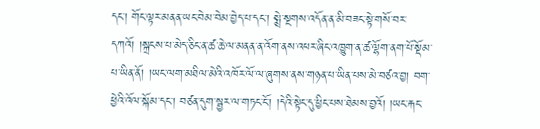དང་། གོང་ལྟར་མནན་ཡང་བེམ་བེམ་བྱེད་པ་དང་། སྨྲེ་སྔགས་འདོན་ན་མི་བཟང་སྟེ་གསོ་བར་དཀའོ། །སྐྲངས་པ་མེད་ཅིང་ན་ཚ་ཆེ་ལ་མནན་ན་འོག་ནས་འཕར་ཞིང་འཁྱུག་ན་ཚ་ལྷོག་ནག་པོ་སྡོམ་པ་ཡིན་ནོ། །ཡང་ལག་མཐིལ་མེའི་འཁོར་ལོ་ལ་ཞུགས་ནས་གཉན་པ་ཡིན་པས་མེ་བཙའ་བྱ། བག་ཕྱེའི་འོལ་སྐོམ་དང་། བཙན་དུག་སྦྱར་ལ་གཏང་ངོ་། །དེའི་སྟེང་དུ་ཕྱིང་པས་ཐེམས་བྱའོ། །ཡང་རྐང་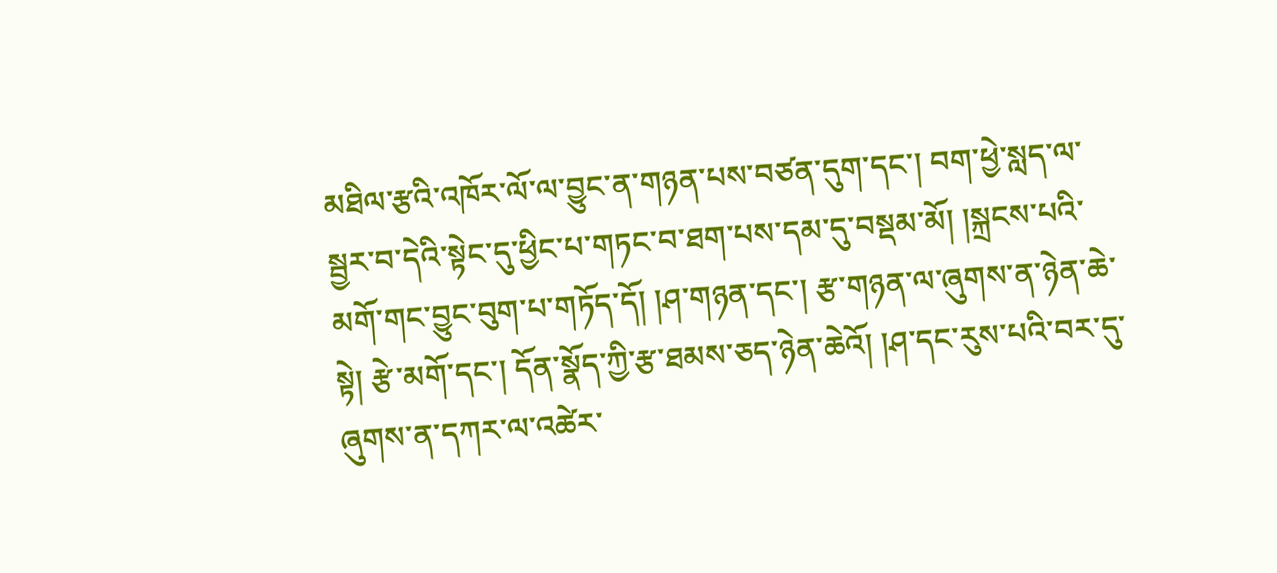མཐིལ་རྩའི་འཁོར་ལོ་ལ་བྱུང་ན་གཉན་པས་བཙན་དུག་དང་། བག་ཕྱེ་སླད་ལ་སྦྱར་བ་དེའི་སྟེང་དུ་ཕྱིང་པ་གཏང་བ་ཐག་པས་དམ་དུ་བསྡམ་མོ། །སྐྲངས་པའི་མགོ་གང་བྱུང་བུག་པ་གཏོད་དོ། །ཤ་གཉན་དང་། རྩ་གཉན་ལ་ཞུགས་ན་ཉེན་ཆེ་སྟེ། རྩེ་མགོ་དང་། དོན་སྣོད་ཀྱི་རྩ་ཐམས་ཅད་ཉེན་ཆེའོ། །ཤ་དང་རུས་པའི་བར་དུ་ཞུགས་ན་དཀར་ལ་འཚེར་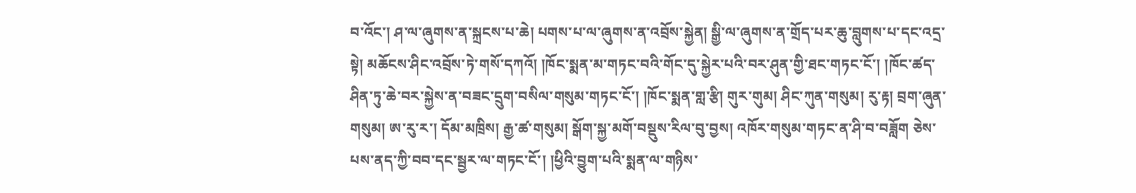བ་འོང་། ཤ་ལ་ཞུགས་ན་སྐྲངས་པ་ཆེ། པགས་པ་ལ་ཞུགས་ན་འབྲོས་སྐྱེན། སྒྱི་ལ་ཞུགས་ན་གྲོད་པར་ཆུ་བླུགས་པ་དང་འདྲ་སྟེ། མཆོངས་ཤིང་འབྲོས་ཏེ་གསོ་དཀའོ། །ཁོང་སྨན་མ་གཏང་བའི་གོང་དུ་སྐྱེར་པའི་བར་ཤུན་གྱི་ཐང་གཏང་ངོ་། །ཁོང་ཚད་ཤིན་ཏུ་ཆེ་བར་སྐྱེས་ན་བཟང་དྲུག་བསིལ་གསུམ་གཏང་ངོ་། །ཁོང་སྨན་གླ་རྩི། གུར་གུམ། ཤིང་ཀུན་གསུམ། རུ་རྟ། བྲག་ཞུན་གསུམ། ཨ་རུ་ར་། དོམ་མཁྲིས། རྒྱ་ཚ་གསུམ། སྒོག་སྐྱ་མགོ་བསྡུས་རིལ་བུ་བྱས། འཁོར་གསུམ་གཏང་ན་ཤི་བ་བཟློག ཅེས་པས་ནད་ཀྱི་བབ་དང་སྦྱར་ལ་གཏང་ངོ་། །ཕྱིའི་བྱུག་པའི་སྨན་ལ་གཉིས་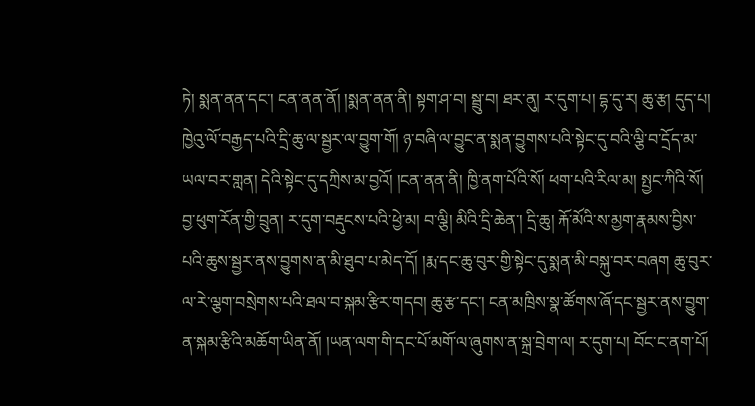ཏེ། སྨན་ནན་དང་། ངན་ནན་ནོ། །སྨན་ནན་ནི། སྟག་ཤ་བ། སྦྲུ་བ། ཐར་ནུ། ར་དུག་པ། དྷ་དུ་ར། ཆུ་རྩ། དུད་པ། ཁྱེའུ་ལོ་བརྒྱད་པའི་དྲི་ཆུ་ལ་སྦྱར་ལ་བྱུག་གོ། ཉ་བཞི་ལ་བྱུང་ན་སྨན་བྱུགས་པའི་སྟེང་དུ་བའི་ལྕི་བ་དྲོད་མ་ཡལ་བར་གླན། དེའི་སྟེང་དུ་དཀྲིས་མ་བྱའོ། །ངན་ནན་ནི། ཁྱི་ནག་པོའི་སོ། ཕག་པའི་རིལ་མ། སྤྱང་ཀིའི་སོ། བྱ་ཕུག་རོན་གྱི་བྲུན། ར་དུག་བརྡུངས་པའི་ཕྱེ་མ། བ་ལྕི། མིའི་དྲི་ཆེན་། དྲི་ཆུ། རྐོ་མོའི་ས་མྱག་རྣམས་བྱིས་པའི་ཆུས་སྦྱར་ནས་བྱུགས་ན་མི་ཐུབ་པ་མེད་དོ། །རྨ་དང་ཆུ་བུར་གྱི་སྟེང་དུ་སྨན་མི་བསྐུ་བར་བཞག ཆུ་བུར་ལ་རེ་ལྕག་བསྲེགས་པའི་ཐལ་བ་སྐམ་རྩིར་གདབ། ཆུ་རྩ་དང་། ངན་མཁྲིས་སྣ་ཚོགས་ཞོ་དང་སྦྱར་ནས་བྱུག་ན་སྐམ་རྩིའི་མཆོག་ཡིན་ནོ། །ཡན་ལག་གི་དང་པོ་མགོ་ལ་ཞུགས་ན་སྐྲ་བྲེག་ལ། ར་དུག་པ། བོང་ང་ནག་པོ།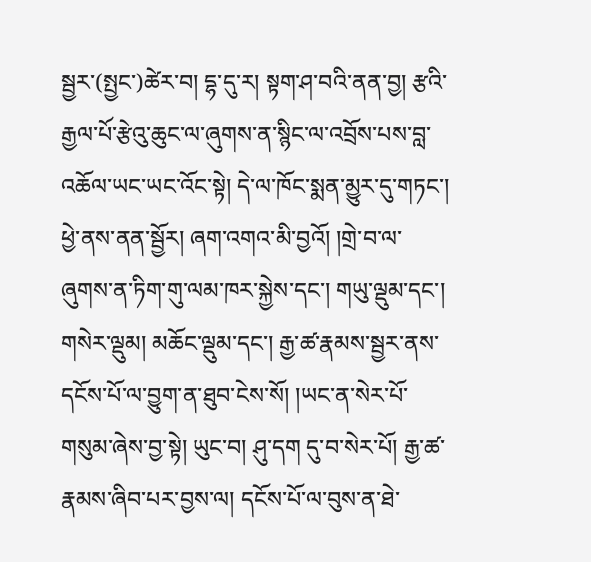སྦྱར་(སྤྱང་)ཚེར་བ། དྷ་དུ་ར། སྟག་ཤ་བའི་ནན་བྱ། རྩའི་རྒྱལ་པོ་རྩེའུ་ཆུང་ལ་ཞུགས་ན་སྙིང་ལ་འབྲོས་པས་བླ་འཆོལ་ཡང་ཡང་འོང་སྟེ། དེ་ལ་ཁོང་སྨན་མྱུར་དུ་གཏང་། ཕྱེ་ནས་ནན་སྦྱོར། ཞག་འགའ་མི་བྱའོ། །གྲེ་བ་ལ་ཞུགས་ན་ཏིག་གུ་ལམ་ཁར་སྐྱེས་དང་། གཡུ་ལྡུམ་དང་། གསེར་ལྡུམ། མཆོང་ལྡུམ་དང་། རྒྱ་ཚ་རྣམས་སྦྱར་ནས་དངོས་པོ་ལ་བྱུག་ན་ཐུབ་ངེས་སོ། །ཡང་ན་སེར་པོ་གསུམ་ཞེས་བྱ་སྟེ། ཡུང་བ། ཤུ་དག དུ་བ་སེར་པོ། རྒྱ་ཚ་རྣམས་ཞིབ་པར་བྱས་ལ། དངོས་པོ་ལ་བུས་ན་ཐེ་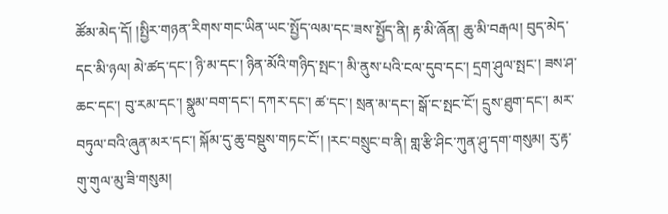ཚོམ་མེད་དོ། །སྤྱིར་གཉན་རིགས་གང་ཡིན་ཡང་སྤྱོད་ལམ་དང་ཟས་སྤྱོད་ནི། རྟ་མི་ཞོན། ཆུ་མི་བརྒལ། བུད་མེད་དང་མི་ཉལ། མེ་ཚད་དང་། ཉི་མ་དང་། ཉིན་མོའི་གཉིད་སྤང་། མི་ནུས་པའི་ངལ་དུབ་དང་། དྲག་ཤུལ་སྤང་། ཟས་ཤ་ཆང་དང་། བུ་རམ་དང་། སྣུམ་བག་དང་། དཀར་དང་། ཚ་དང་། སྲན་མ་དང་། སྒོ་ང་སྤང་ངོ་། དྲུས་ཐུག་དང་། མར་བཏུལ་བའི་ཞུན་མར་དང་། སྐོམ་དུ་ཆུ་བསྡུས་གཏང་ངོ་། །རང་བསྲུང་བ་ནི། གླ་རྩི་ཤིང་ཀུན་ཤུ་དག་གསུམ། རུ་རྟ་གུ་གུལ་མུ་ཟི་གསུམ།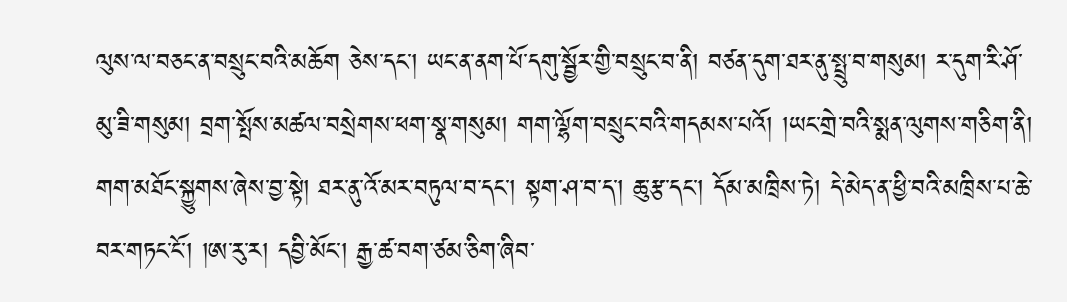ལུས་ལ་བཅང་ན་བསྲུང་བའི་མཆོག ཅེས་དང་། ཡང་ན་ནག་པོ་དགུ་སྦྱོར་གྱི་བསྲུང་བ་ནི། བཙན་དུག་ཐར་ནུ་སྤྲུ་བ་གསུམ། ར་དུག་རི་ཤོ་མུ་ཟི་གསུམ། བྲག་སྤོས་མཚལ་བསྲེགས་ཕག་སྣ་གསུམ། གག་ལྷོག་བསྲུང་བའི་གདམས་པའོ། །ཡང་གྲེ་བའི་སྨན་ལུགས་གཅིག་ནི། གག་མཐོང་སྐྱུགས་ཞེས་བྱ་སྟེ། ཐར་ནུ་འོ་མར་བཏུལ་བ་དང་། སྟག་ཤ་བ་ད་། ཆུ་རྩ་དང་། དོམ་མཁྲིས་ཏེ། དེ་མེད་ན་ཕྱི་བའི་མཁྲིས་པ་ཆེ་བར་གཏང་ངོ་། །ཨ་རུ་ར། དབྱི་མོང་། རྒྱ་ཚ་བག་ཙམ་ཅིག་ཞིབ་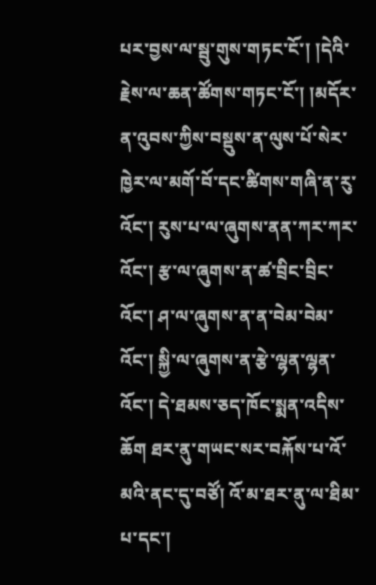པར་བྱས་ལ་སྦུ་གུས་གཏང་ངོ་། །དེའི་རྗེས་ལ་ཆན་ཚོགས་གཏང་ངོ་། །མདོར་ན་འུབས་ཀྱིས་བསྡུས་ན་ལུས་པོ་སེར་ཁྱེར་ལ་མགོ་བོ་དང་ཚིགས་གཞི་ན་རུ་འོང་། རུས་པ་ལ་ཞུགས་ནན་ཀར་ཀར་འོང་། རྩ་ལ་ཞུགས་ན་ཚ་བྲིང་བྲིང་འོང་། ཤ་ལ་ཞུགས་ན་ན་བེམ་བེམ་འོང་། སྐྱི་ལ་ཞུགས་ན་རྩེ་ལྷན་ལྷན་འོང་། དེ་ཐམས་ཅད་ཁོང་སྨན་འདིས་ཆོག ཐར་ནུ་གཡང་སར་བརྐོས་པ་འོ་མའི་ནང་དུ་བཙོ། འོ་མ་ཐར་ནུ་ལ་ཐིམ་པ་དང་།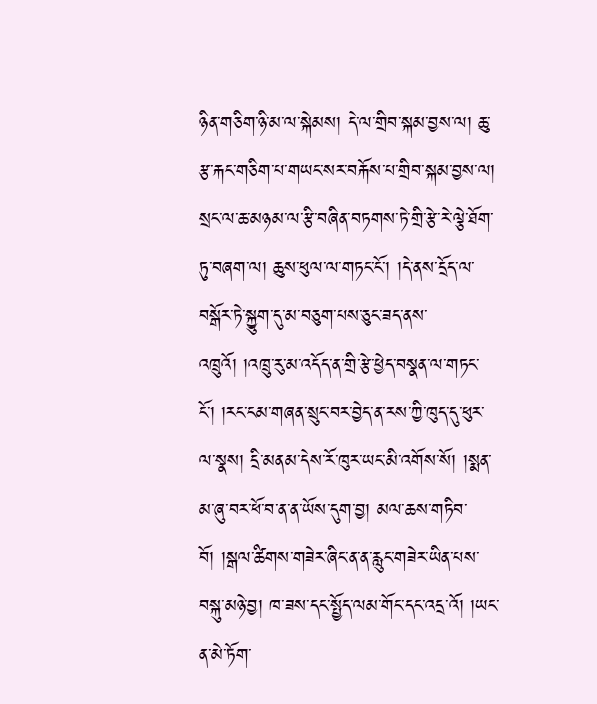ཉིན་གཅིག་ཉི་མ་ལ་སྐེམས། དེ་ལ་གྲིབ་སྐམ་བྱས་ལ། ཆུ་རྩ་རྐང་གཅིག་པ་གཡང་སར་བརྐོས་པ་གྲིབ་སྐམ་བྱས་ལ། སྲང་ལ་ཆ་མཉམ་ལ་རྩི་བཞིན་བཏགས་ཏེ་གྲི་རྩེ་རེ་ལྕེ་ཐོག་ཏུ་བཞག་ལ། ཆུས་ཕུལ་ལ་གཏང་ངོ་། །དེ་ནས་དྲོད་ལ་བསྒོར་ཏེ་སྐྱུག་དུ་མ་བཅུག་པས་ཅུང་ཟད་ནས་འཁྲུའོ། །འཁྲུ་རུ་མ་འདོད་ན་གྲི་རྩེ་ཕྱེད་བསྣན་ལ་གཏང་ངོ་། །རང་ངམ་གཞན་སྲུང་བར་བྱེད་ན་རས་ཀྱི་ཁུད་དུ་ཕུར་ལ་སྣས། དྲི་མནམ་དེས་རོ་ཁུར་ཡང་མི་འགོས་སོ། །སྨན་མ་ཞུ་བར་ཕོ་བ་ན་ན་ཡོས་དུག་བྱ། མལ་ཆས་གཏིབ་བོ། །སྒལ་ཚིགས་གཟེར་ཞིང་ན་ན་རླུང་གཟེར་ཡིན་པས་བསྐུ་མཉེ་བྱ། ཁ་ཟས་དང་སྤྱོད་ལམ་གོང་དང་འདྲ་འོ། །ཡང་ན་མེ་ཏོག་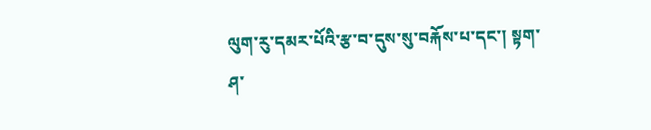ལུག་རུ་དམར་པོའི་རྩ་བ་དུས་སུ་བརྐོས་པ་དང་། སྟག་ཤ་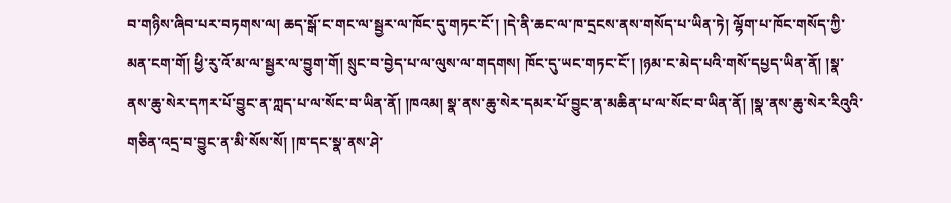བ་གཉིས་ཞིབ་པར་བཏགས་ལ། ཆད་སྒོ་ང་གང་ལ་སྦྱར་ལ་ཁོང་དུ་གཏང་ངོ་། །དེ་ནི་ཆང་ལ་ཁ་དྲངས་ནས་གསོད་པ་ཡིན་ཏེ། ལྷོག་པ་ཁོང་གསོད་ཀྱི་མན་ངག་གོ། ཕྱི་རུ་འོ་མ་ལ་སྦྱར་ལ་བྱུག་གོ། སྲུང་བ་བྱེད་པ་ལ་ལུས་ལ་གདགས། ཁོང་དུ་ཡང་གཏང་ངོ་། །ཉམ་ང་མེད་པའི་གསོ་དཔྱད་ཡིན་ནོ། །སྣ་ནས་ཆུ་སེར་དཀར་པོ་བྱུང་ན་ཀླད་པ་ལ་སོང་བ་ཡིན་ནོ། །ཁའམ། སྣ་ནས་ཆུ་སེར་དམར་པོ་བྱུང་ན་མཆིན་པ་ལ་སོང་བ་ཡིན་ནོ། །སྣ་ནས་ཆུ་སེར་རིའུའི་གཅིན་འདྲ་བ་བྱུང་ན་མི་སོས་སོ། །ཁ་དང་སྣ་ནས་ཤེ་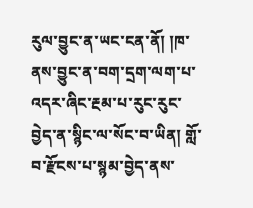རུལ་བྱུང་ན་ཡང་ངན་ནོ། །ཁ་ནས་བྱུང་ན་བག་དྲག་ལག་པ་འདར་ཞིང་རྔམ་པ་རུང་རུང་བྱེད་ན་སྙིང་ལ་སོང་བ་ཡིན། གློ་བ་རྫོངས་པ་སྙམ་བྱེད་ནས་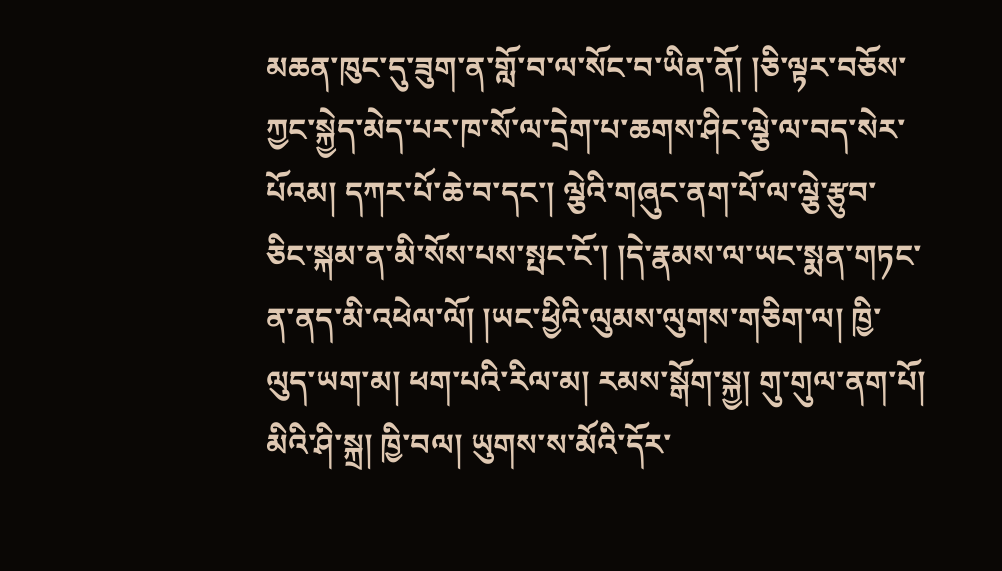མཆན་ཁུང་དུ་ཟུག་ན་གློ་བ་ལ་སོང་བ་ཡིན་ནོ། །ཅི་ལྟར་བཅོས་ཀྱང་སྐྱེད་མེད་པར་ཁ་སོ་ལ་དྲེག་པ་ཆགས་ཤིང་ལྕེ་ལ་བད་སེར་པོའམ། དཀར་པོ་ཆེ་བ་དང་། ལྕེའི་གཞུང་ནག་པོ་ལ་ལྕེ་རྩུབ་ཅིང་སྐམ་ན་མི་སོས་པས་སྤང་ངོ་། །དེ་རྣམས་ལ་ཡང་སྨན་གཏང་ན་ནད་མི་འཕེལ་ལོ། །ཡང་ཕྱིའི་ལུམས་ལུགས་གཅིག་ལ། ཁྱི་ལུད་ཡག་མ། ཕག་པའི་རིལ་མ། རམས་སྒོག་སྐྱ། གུ་གུལ་ནག་པོ། མིའི་ཤི་སྐྲ། ཁྱི་བལ། ཡུགས་ས་མོའི་དོར་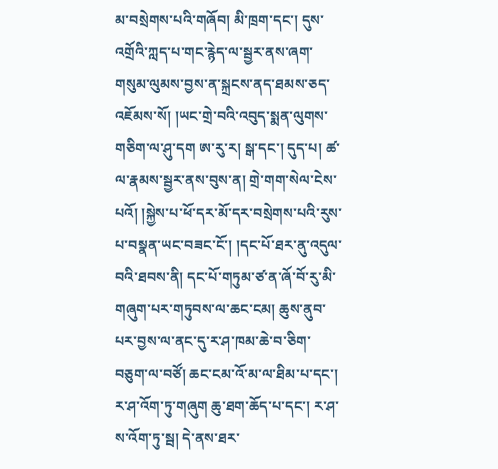མ་བསྲེགས་པའི་གཞོབ། མི་ཁྲག་དང་། དུས་འགྲོའི་ཀླད་པ་གང་རྙེད་ལ་སྦྱར་ནས་ཞག་གསུམ་ལུམས་བྱས་ན་སྐྲངས་ནད་ཐམས་ཅད་འཇོམས་སོ། །ཡང་གྲེ་བའི་འབུད་སྨན་ལུགས་གཅིག་ལ་ཤུ་དག ཨ་རུ་ར། སྒ་དང་། དུད་པ། ཚ་ལ་རྣམས་སྦྱར་ནས་བུས་ན། གྲེ་གག་སེལ་ངེས་པའོ། །སྐྱེས་པ་ཕོ་དར་མོ་དར་བསྲེགས་པའི་རུས་པ་བསྣན་ཡང་བཟང་ངོ་། །དང་པོ་ཐར་ནུ་འདུལ་བའི་ཐབས་ནི། དང་པོ་གཏུམ་ཙ་ན་ཞོ་བོ་རུ་མི་གཞུག་པར་གཏུབས་ལ་ཆང་ངམ། ཆུས་ནུབ་པར་བྱས་ལ་ནང་དུ་ར་ཤ་ཁམ་ཆེ་བ་ཅིག་བཅུག་ལ་བཙོ། ཆང་ངམ་འོ་མ་ལ་ཐིམ་པ་དང་། ར་ཤ་འོག་ཏུ་གཞུག ཆུ་ཐག་ཆོད་པ་དང་། ར་ཤ་ས་འོག་ཏུ་སྦ། དེ་ནས་ཐར་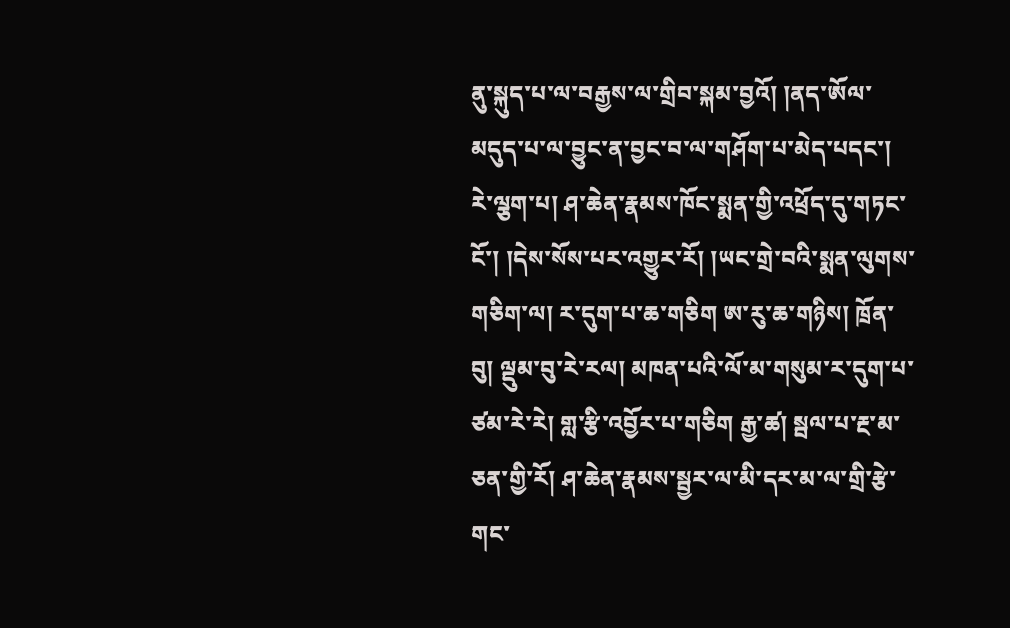ནུ་སྐུད་པ་ལ་བརྒྱས་ལ་གྲིབ་སྐམ་བྱའོ། །ནད་ཨོལ་མདུད་པ་ལ་བྱུང་ན་བྱང་བ་ལ་གཤོག་པ་མེད་པདང་། རེ་ལྕག་པ། ཤ་ཆེན་རྣམས་ཁོང་སྨན་གྱི་འཕྲོད་དུ་གཏང་ངོ་། །དེས་སོས་པར་འགྱུར་རོ། །ཡང་གྲེ་བའི་སྨན་ལུགས་གཅིག་ལ། ར་དུག་པ་ཆ་གཅིག ཨ་རུ་ཆ་གཉིས། ཁྲོན་བུ། ལྡུམ་བུ་རེ་རལ། མཁན་པའི་ལོ་མ་གསུམ་ར་དུག་པ་ཙམ་རེ་རེ། གླ་རྩི་འབྱོར་པ་གཅིག རྒྱ་ཚ། སྦལ་པ་རྔ་མ་ཅན་གྱི་རོ། ཤ་ཆེན་རྣམས་སྦྱར་ལ་མི་དར་མ་ལ་གྲི་རྩེ་གང་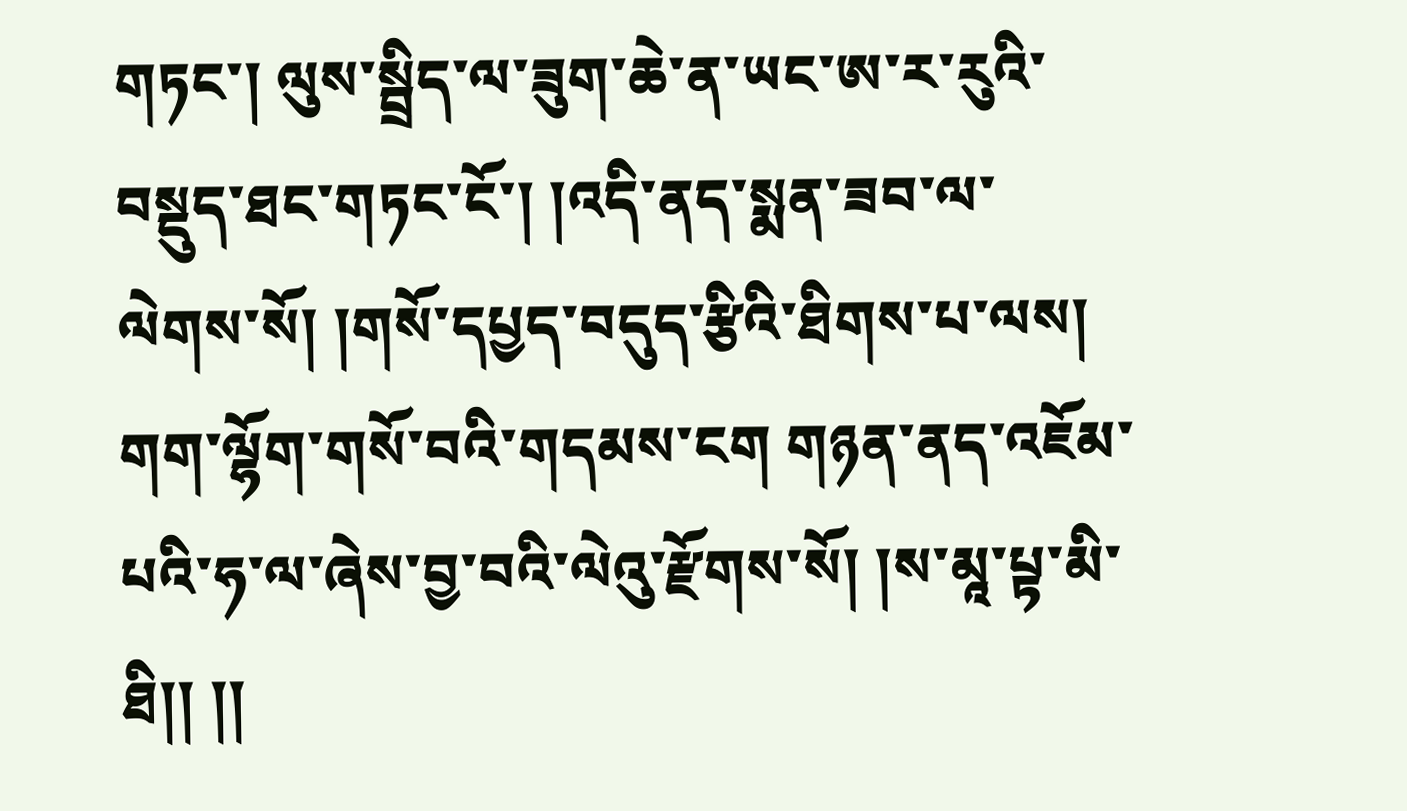གཏང་། ལུས་སྦྲིད་ལ་ཟུག་ཆེ་ན་ཡང་ཨ་ར་རུའི་བསྡུད་ཐང་གཏང་ངོ་། །འདི་ནད་སྨན་ཟབ་ལ་ལེགས་སོ། །གསོ་དཔྱད་བདུད་རྩིའི་ཐིགས་པ་ལས། གག་ལྷོག་གསོ་བའི་གདམས་ངག གཉན་ནད་འཇོམ་པའི་ཧ་ལ་ཞེས་བྱ་བའི་ལེའུ་རྫོགས་སོ། །ས་མཱ་པྟ་མི་ཐི།། །།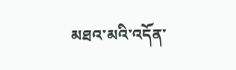མཐའ་མའི་འདོན་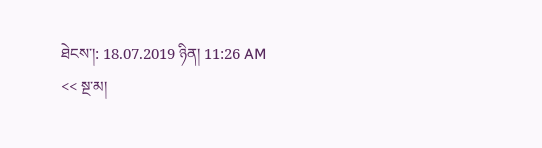ཐེངས་།: 18.07.2019 ཉིན། 11:26 AM
<< སྔ་མ།